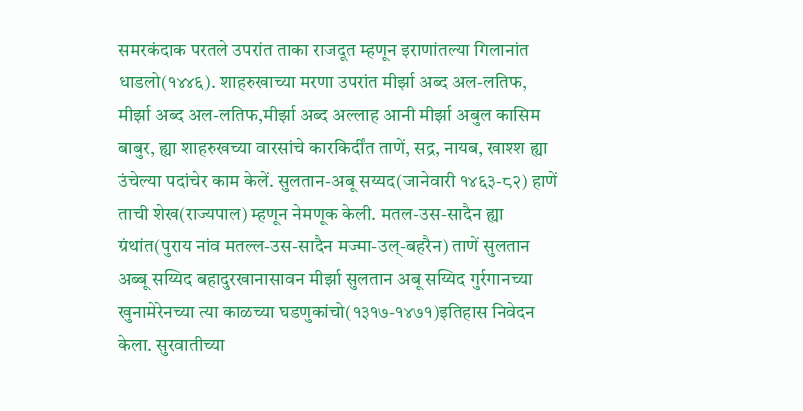समरकंदाक परतले उपरांत ताका राजदूत म्हणून इराणांतल्या गिलानांत धाडलो(१४४६). शाहरुखाच्या मरणा उपरांत मीर्झा अब्द अल-लतिफ, मीर्झा अब्द अल-लतिफ,मीर्झा अब्द अल्लाह आनी मीर्झा अबुल कासिम बाबुर, ह्या शाहरुखच्या वारसांचे कारकिर्दींत ताणें, सद्र, नायब, खाश्श ह्या उंचेल्या पदांचेर काम केलें. सुलतान-अबू सय्यद(जानेवारी १४६३-८२) हाणें ताची शेख(राज्यपाल) म्हणून नेमणूक केली. मतल-उस-सादैन ह्या ग्रंथांत(पुराय नांव मतल्ल-उस-सादैन मज्मा-उल्-बहरैन) ताणें सुलतान अब्बू सय्यिद बहादुरखानासावन मीर्झा सुलतान अबू सय्यिद गुर्रगानच्या खुनामेरेनच्या त्या काळच्या घडणुकांचो(१३१७-१४७१)इतिहास निवेदन केला. सुरवातीच्या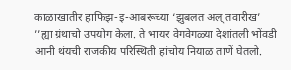काळाखातीर हाफिझ-इ-आबरूच्या ‘झुबलत अल् तवारीख’ ’’ह्या ग्रंथाचो उपयोग केला. ते भायर वेगवेगळ्या देशांतली भोंवडी आनी थंयची राजकीय परिस्थिती हांचोय नियाळ ताणें घेतलो.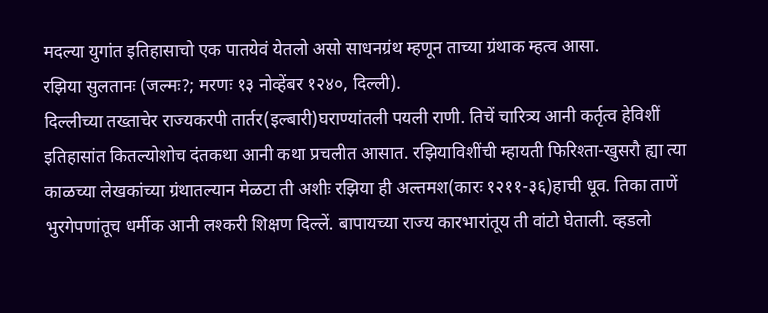मदल्या युगांत इतिहासाचो एक पातयेवं येतलो असो साधनग्रंथ म्हणून ताच्या ग्रंथाक म्हत्व आसा.
रझिया सुलतानः (जल्मः?; मरणः १३ नोव्हेंबर १२४०, दिल्ली).
दिल्लीच्या तख्ताचेर राज्यकरपी तार्तर(इल्बारी)घराण्यांतली पयली राणी. तिचें चारित्र्य आनी कर्तृत्व हेविशीं इतिहासांत कितल्योशोच दंतकथा आनी कथा प्रचलीत आसात. रझियाविशींची म्हायती फिरिश्ता-खुसरौ ह्या त्या काळच्या लेखकांच्या ग्रंथातल्यान मेळटा ती अशीः रझिया ही अल्तमश(कारः १२११-३६)हाची धूव. तिका ताणें भुरगेपणांतूच धर्मीक आनी लश्करी शिक्षण दिल्लें. बापायच्या राज्य कारभारांतूय ती वांटो घेताली. व्हडलो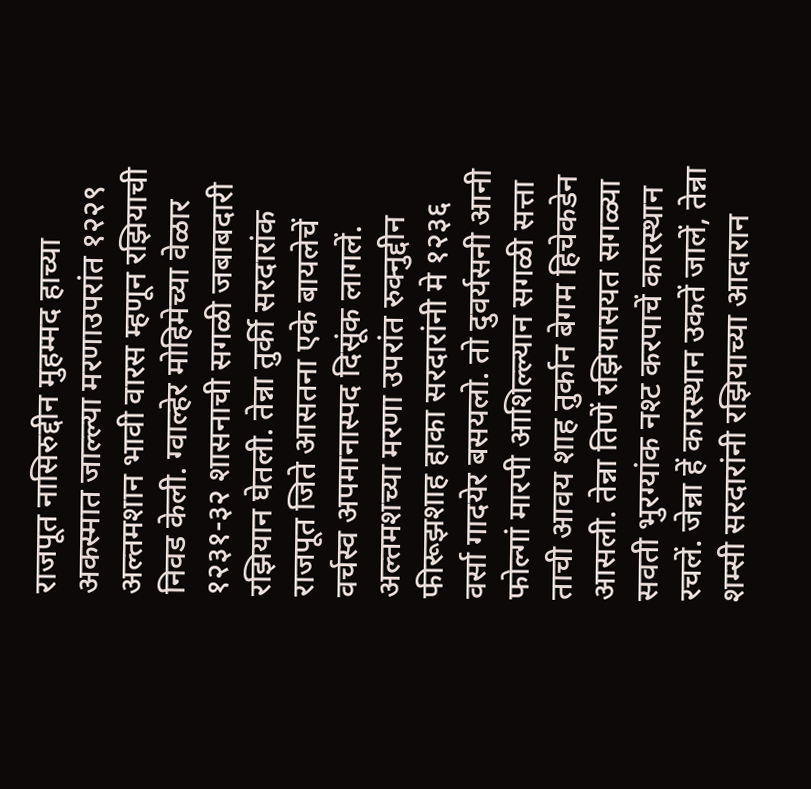राजपूत नासिरुद्दीन मुहम्मद हाच्या अकस्मात जाल्ल्या मरणाउपरांत १२२९ अल्तमशान भावी वारस म्हणून रझियाची निवड केली. ग्वाल्हेर मोहिमेच्या वेळार १२३१-३२ शासनाची सगळी जबाबदारी रझियान घेतली. तेन्ना तुर्की सरदारांक राजपूत जिते आसतना एके बायलेचें वर्चस्व अपमानास्पद दिसूंक लागलें. अल्तमशच्या मरणा उपरांत रुक्नुद्दीन फीरूझशाह हाका सरदारांनी मे १२३६ वर्सा गादयेर बसयलो. तो दुवर्यसनी आनी फोल्गां मारपी आशिल्ल्यान सगळी सत्ता ताची आवय शाह तुर्कान बेगम हिचेकडेन आसली. तेन्ना तिणें रझियासयत सगळ्या सवती भुरग्यांक नश्ट करपाचें कारस्थान रचलें. जेन्ना हें कारस्थान उकतें जालें, तेन्ना शम्सी सरदारांनी रझियाच्या आदारान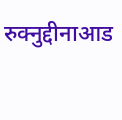रुक्नुद्दीनाआड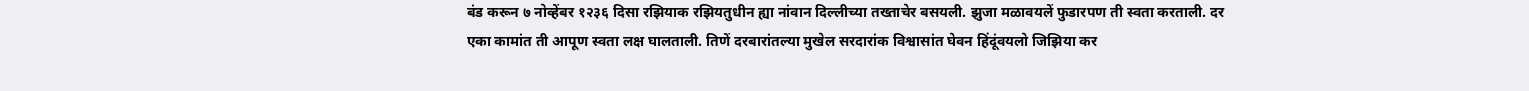बंड करून ७ नोव्हेंबर १२३६ दिसा रझियाक रझियतुधीन ह्या नांवान दिल्लीच्या तख्ताचेर बसयली. झुजा मळावयलें फुडारपण ती स्वता करताली. दर एका कामांत ती आपूण स्वता लक्ष घालताली. तिणें दरबारांतल्या मुखेल सरदारांक विश्वासांत घेवन हिंदूंवयलो जिझिया कर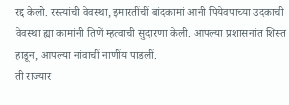रद्द केलो. रस्त्यांची वेवस्था, इमारतींचीं बांदकामां आनी पियेवपाच्या उदकाची वेवस्था ह्या कामांनी तिणें म्हत्वाची सुदारणा केली. आपल्या प्रशासनांत शिस्त हाडून, आपल्या नांवाचीं नाणींय पाडलीं.
ती राज्यार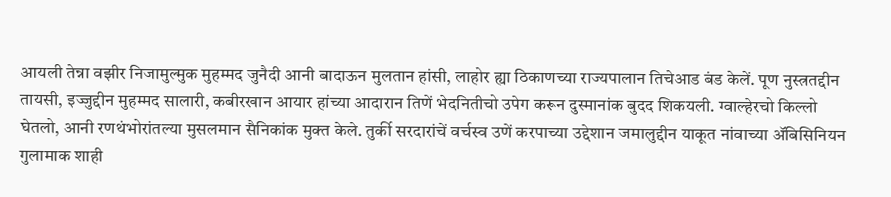आयली तेन्ना वझीर निजामुल्मुक मुहम्मद जुनैदी आनी बादाऊन मुलतान हांसी, लाहोर ह्या ठिकाणच्या राज्यपालान तिचेआड बंड केलें. पूण नुस्त्रतद्दीन तायसी, इज्जुद्दीन मुहम्मद सालारी, कबीरखान आयार हांच्या आदारान तिणें भेदनितीचो उपेग करून दुस्मानांक बुदद शिकयली. ग्वाल्हेरचो किल्लो घेतलो, आनी रणथंभोरांतल्या मुसलमान सैनिकांक मुक्त केले. तुर्की सरदारांचें वर्चस्व उणें करपाच्या उद्देशान जमालुद्दीन याकूत नांवाच्या ॲबिसिनियन गुलामाक शाही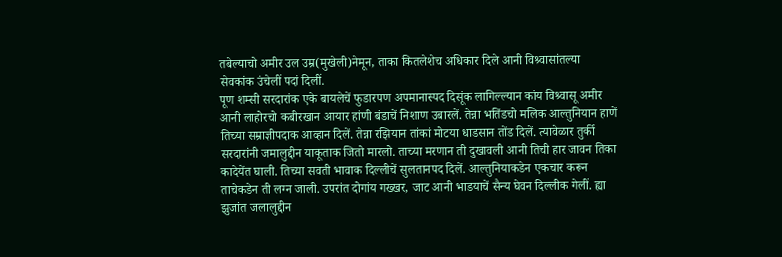तबेल्याचो अमीर उल उम्र(मुखेली)नेमून, ताका कितलेशेच अधिकार दिले आनी विश्र्वासांतल्या सेवकांक उंचेलीं पदां दिलीं.
पूण शम्सी सरदारांक एके बायलेचें फुडारपण अपमानास्पद दिसूंक लागिल्ल्यान कांय विश्र्वासू अमीर आनी लाहोरचो कबीरखान आयार हांणी बंडाचें निशाण उबारलें. तेन्ना भतिंडचो मलिक आल्तुनियान हाणें तिच्या सम्राज्ञीपदाक आव्हान दिलें. तेन्ना रझियान तांकां मोटया धाडसान तोंड दिलें. त्यावेळार तुर्की सरदारांनी जमालुद्दीन याकूताक जितो मारलो. ताच्या मरणान ती दुखावली आनी तिची हार जावन तिका कादेयेंत घाली. तिच्या सवती भावाक दिल्लीचें सुलतानपद दिलें. आल्तुनियाकडेन एकचार करून ताचेकडेन ती लग्न जाली. उपरांत दोगांय गख्खर, जाट आनी भाडयाचें सैन्य घेवन दिल्लीक गेलीं. ह्या झुजांत जलालुद्दीन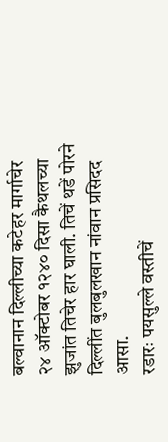बल्वानान दिल्लीच्या कटेहर मार्गाचेर २४ ऑक्टोबर १२४० दिसा कैथलच्या झुजांत तिचेर हार घाली. तिचें थडें पोरने दिल्लींत बुलबुलखान नांवान प्रसिदद आसा.
रडारः पयसुल्ले वस्तीचें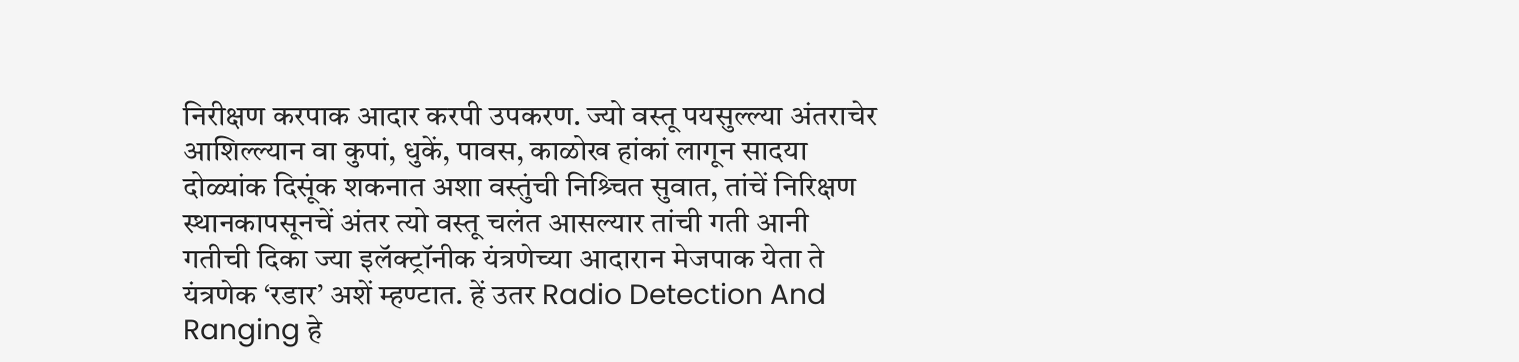निरीक्षण करपाक आदार करपी उपकरण. ज्यो वस्तू पयसुल्ल्या अंतराचेर आशिल्ल्यान वा कुपां, धुकें, पावस, काळोख हांकां लागून सादया दोळ्यांक दिसूंक शकनात अशा वस्तुंची निश्र्चित सुवात, तांचें निरिक्षण स्थानकापसूनचें अंतर त्यो वस्तू चलंत आसल्यार तांची गती आनी गतीची दिका ज्या इलॅक्ट्रॉनीक यंत्रणेच्या आदारान मेजपाक येता ते यंत्रणेक ‘रडार’ अशें म्हण्टात. हें उतर Radio Detection And Ranging हे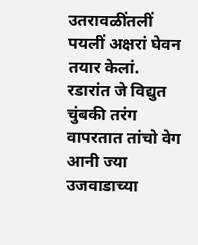उतरावळींतलीं पयलीं अक्षरां घेवन तयार केलां.
रडारांत जे विद्युत चुंबकी तरंग वापरतात तांचो वेग आनी ज्या उजवाडाच्या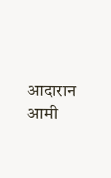आदारान आमी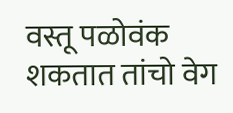वस्तू पळोवंक शकतात तांचो वेग